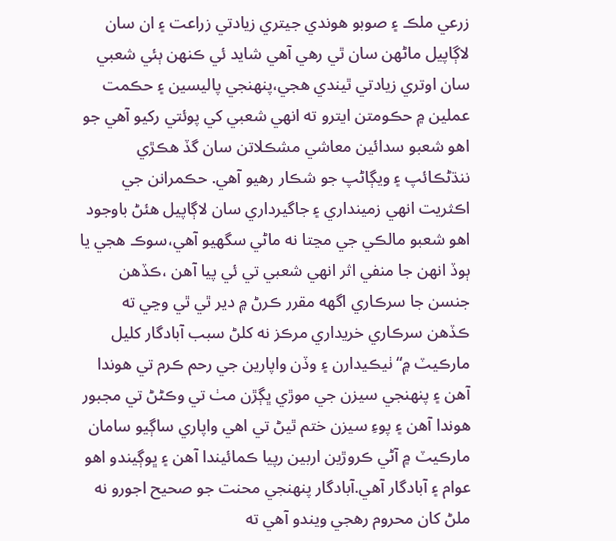زرعي ملڪ ۽ صوبو هوندي جيتري زيادتي زراعت ۽ ان سان لاڳاپيل ماڻهن سان ٿي رهي آهي شايد ئي ڪنهن ٻئي شعبي سان اوتري زيادتي ٿيندي هجي،پنهنجي پاليسين ۽ حڪمت عملين ۾ حڪومتن ايترو ته انهي شعبي کي پوئتي رکيو آهي جو اهو شعبو سدائين معاشي مشڪلاتن سان گڏ هڪڙي ننڌڻڪائپ ۽ ويڳاڻپ جو شڪار رهيو آهي. حڪمرانن جي اڪثريت انهي زمينداري ۽ جاگيرداري سان لاڳاپيل هئڻ باوجود اهو شعبو مالڪي جي مڃتا نه ماڻي سگهيو آهي،سوڪ هجي يا ٻوڏ انهن جا منفي اثر انهي شعبي تي ئي پيا آهن ،ڪڏهن جنسن جا سرڪاري اگهه مقرر ڪرڻ ۾ دير ٿي ٿي وڃي ته ڪڏهن سرڪاري خريداري مرڪز نه کلڻ سبب آبادگار کليل مارڪيٽ ۾“ٺيڪيدارن ۽ وڏن واپارين جي رحم ڪرم تي هوندا آهن ۽ پنهنجي سيزن جي موڙي ڀڳڙن مٺ تي وڪڻڻ تي مجبور هوندا آهن ۽ پوءِ سيزن ختم ٿيڻ تي اهي واپاري ساڳيو سامان مارڪيٽ ۾ آڻي ڪروڙين اربين رپيا ڪمائيندا آهن ۽ ڀوڳيندو اهو عوام ۽ آبادگار آهي.آبادگار پنهنجي محنت جو صحيح اجورو نه ملڻ کان محروم رهجي ويندو آهي ته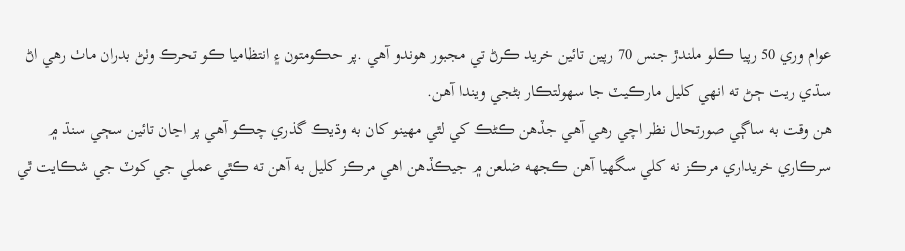عوام وري 50 رپيا ڪلو ملندڙ جنس 70 رپين تائين خريد ڪرڻ تي مجبور هوندو آهي .پر حڪومتون ۽ انتظاميا ڪو تحرڪ وٺڻ بدران ماٺ رهي اڻ سڌي ريت ڄڻ ته انهي کليل مارڪيٽ جا سهولتڪار بڻجي ويندا آهن.
هن وقت به ساڳي صورتحال نظر اچي رهي آهي جڏهن ڪڻڪ کي لٿي مهينو کان به وڌيڪ گذري چڪو آهي پر اڃان تائين سڄي سنڌ ۾ سرڪاري خريداري مرڪز نه کلي سگهيا آهن ڪجهه ضلعن ۾ جيڪڏهن اهي مرڪز کليل به آهن ته ڪٿي عملي جي کوٽ جي شڪايت ٿي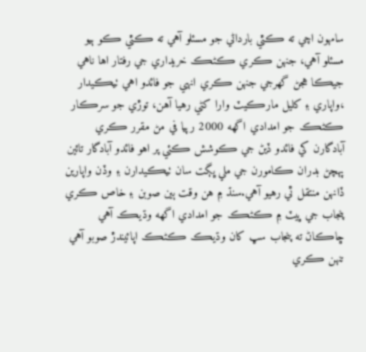سامهون اچي ته ڪٿي بارداڻي جو مسئلو آهي ته ڪٿي ڪو ٻيو مسئلو آهي، جنهن ڪري ڪڻڪ خريداري جي رفتار اها ناهي جيڪا هجڻ گهرجي جنهن ڪري انهي جو فائدو اهي ٺيڪيدار ،واپاري ۽ کليل مارڪيٽ وارا کڻي رهيا آهن، توڙي جو سرڪار ڪڻڪ جو امدادي اگهه 2000 رپيا في مڻ مقرر ڪري آبادگارن کي فائدو ڏيڻ جي ڪوشش ڪئي پر اهو فائدو آبادگار تائين پهچڻ بدران ڪامورن جي ملي ڀڳت سان ٺيڪيدارن ۽ وڏن واپارين ڏانهن منتقل ٿي رهيو آهي.سنڌ ۾ هن وقت ٻين صوبن ۽ خاص ڪري پنجاب جي ڀيٽ ۾ ڪڻڪ جو امدادي اگهه وڌيڪ آهي ڇاڪاڻ ته پنجاب سڀ کان وڌيڪ ڪڻڪ اپائيندڙ صوبو آهي تنهن ڪري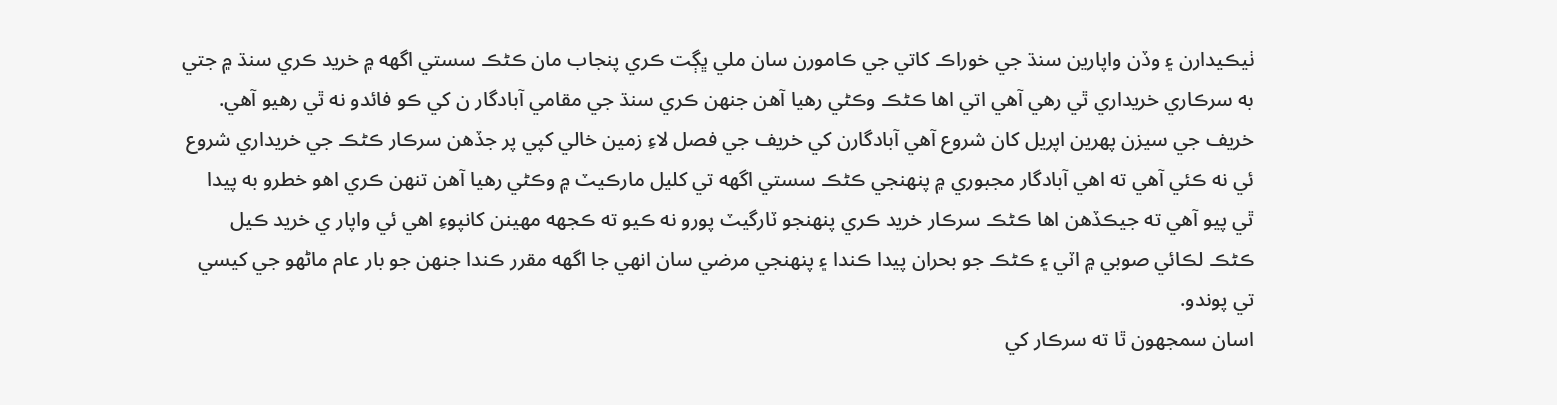ٺيڪيدارن ۽ وڏن واپارين سنڌ جي خوراڪ کاتي جي ڪامورن سان ملي ڀڳت ڪري پنجاب مان ڪڻڪ سستي اگهه ۾ خريد ڪري سنڌ ۾ جتي به سرڪاري خريداري ٿي رهي آهي اتي اها ڪڻڪ وڪڻي رهيا آهن جنهن ڪري سنڌ جي مقامي آبادگار ن کي ڪو فائدو نه ٿي رهيو آهي. خريف جي سيزن پهرين اپريل کان شروع آهي آبادگارن کي خريف جي فصل لاءِ زمين خالي کپي پر جڏهن سرڪار ڪڻڪ جي خريداري شروع ئي نه ڪئي آهي ته اهي آبادگار مجبوري ۾ پنهنجي ڪڻڪ سستي اگهه تي کليل مارڪيٽ ۾ وڪڻي رهيا آهن تنهن ڪري اهو خطرو به پيدا ٿي پيو آهي ته جيڪڏهن اها ڪڻڪ سرڪار خريد ڪري پنهنجو ٽارگيٽ پورو نه ڪيو ته ڪجهه مهينن کانپوءِ اهي ئي واپار ي خريد ڪيل ڪڻڪ لڪائي صوبي ۾ اٽي ۽ ڪڻڪ جو بحران پيدا ڪندا ۽ پنهنجي مرضي سان انهي جا اگهه مقرر ڪندا جنهن جو بار عام ماڻهو جي کيسي تي پوندو.
اسان سمجهون ٿا ته سرڪار کي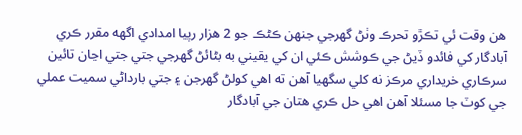هن وقت ئي تڪڙو تحرڪ وٺڻ گهرجي جنهن ڪڻڪ جو 2 هزار رپيا امدادي اگهه مقرر ڪري آبادگار کي فائدو ڏيڻ جي ڪوشش ڪئي ان کي يقيني به بڻائڻ گهرجي جتي جتي اڃان تائين سرڪاري خريداري مرڪز نه کلي سگهيا آهن ته اهي کولڻ گهرجن ۽ جتي بارداڻي سميت عملي جي کوٽ جا مسئلا آهن اهي حل ڪري هتان جي آبادگار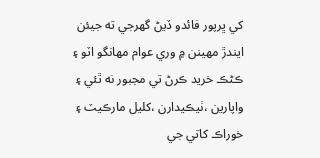کي ڀرپور فائدو ڏيڻ گهرجي ته جيئن ايندڙ مهينن ۾ وري عوام مهانگو اٽو ۽ ڪڻڪ خريد ڪرڻ تي مجبور نه ٿئي ۽ واپارين ،ٺيڪيدارن ،کليل مارڪيٽ ۽ خوراڪ کاتي جي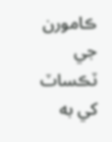ڪامورن جي ٽڪساٽ کي به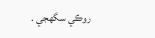روڪي سگهجي .